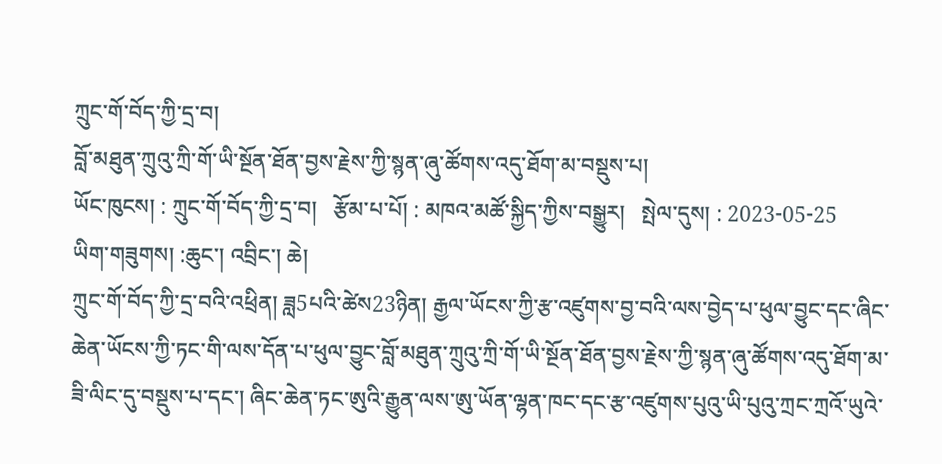ཀྲུང་གོ་བོད་ཀྱི་དྲ་བ།
བློ་མཐུན་ཀྲུའུ་ཀྲི་གོ་ཡི་སྔོན་ཐོན་བྱས་རྗེས་ཀྱི་སྙན་ཞུ་ཚོགས་འདུ་ཐོག་མ་བསྡུས་པ།
ཡོང་ཁུངས། : ཀྲུང་གོ་བོད་ཀྱི་དྲ་བ།   རྩོམ་པ་པོ། : མཁའ་མཚོ་སྐྱིད་ཀྱིས་བསྒྱུར།   སྤེལ་དུས། : 2023-05-25
ཡིག་གཟུགས། :ཆུང་། འབྲིང་། ཆེ།
ཀྲུང་གོ་བོད་ཀྱི་དྲ་བའི་འཕྲིན། ཟླ5པའི་ཚེས23ཉིན། རྒྱལ་ཡོངས་ཀྱི་རྩ་འཛུགས་བྱ་བའི་ལས་བྱེད་པ་ཕུལ་བྱུང་དང་ཞིང་ཆེན་ཡོངས་ཀྱི་ཏང་གི་ལས་དོན་པ་ཕུལ་བྱུང་བློ་མཐུན་ཀྲུའུ་ཀྲི་གོ་ཡི་སྔོན་ཐོན་བྱས་རྗེས་ཀྱི་སྙན་ཞུ་ཚོགས་འདུ་ཐོག་མ་ཟི་ལིང་དུ་བསྡུས་པ་དང་། ཞིང་ཆེན་ཏང་ཨུའི་རྒྱུན་ལས་ཨུ་ཡོན་ལྷན་ཁང་དང་རྩ་འཛུགས་པུའུ་ཡི་པུའུ་ཀྲང་ཀྲའོ་ཡུའེ་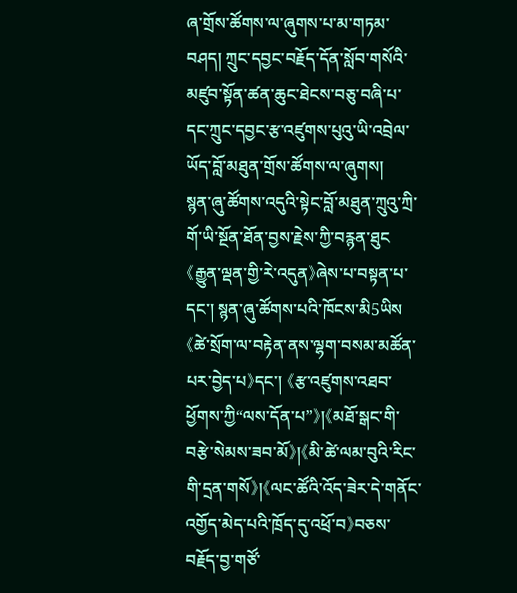ཞ་གྲོས་ཚོགས་ལ་ཞུགས་པ་མ་གཏམ་བཤད། ཀྲུང་དབྱང་བརྗོད་དོན་སློབ་གསོའི་མཛུབ་སྟོན་ཚན་ཆུང་ཐེངས་བཅུ་བཞི་པ་དང་ཀྲུང་དབྱང་རྩ་འཛུགས་པུའུ་ཡི་འབྲེལ་ཡོད་བློ་མཐུན་གྲོས་ཚོགས་ལ་ཞུགས།
སྙན་ཞུ་ཚོགས་འདུའི་སྟེང་བློ་མཐུན་ཀྲུའུ་ཀྲི་གོ་ཡི་སྔོན་ཐོན་བྱས་རྗེས་ཀྱི་བརྙན་ཐུང《རྒྱུན་ལྡན་གྱི་རེ་འདུན》ཞེས་པ་བསྟན་པ་དང་། སྙན་ཞུ་ཚོགས་པའི་ཁོངས་མི5ཡིས《ཚེ་སྲོག་ལ་བརྟེན་ནས་ལྷག་བསམ་མཚོན་པར་བྱེད་པ》དང་། 《རྩ་འཛུགས་འཐབ་ཕྱོགས་ཀྱི“ལས་དོན་པ”》།《མཐོ་སྒང་གི་བརྩེ་སེམས་ཟབ་མོ》།《མི་ཚེ་ལམ་བུའི་རིང་གི་དྲན་གསོ》།《ལང་ཚོའི་འོད་ཟེར་དེ་གནོང་འགྱོད་མེད་པའི་ཁྲོད་དུ་འཕྲོ་བ》བཅས་བརྗོད་བྱ་གཙོ་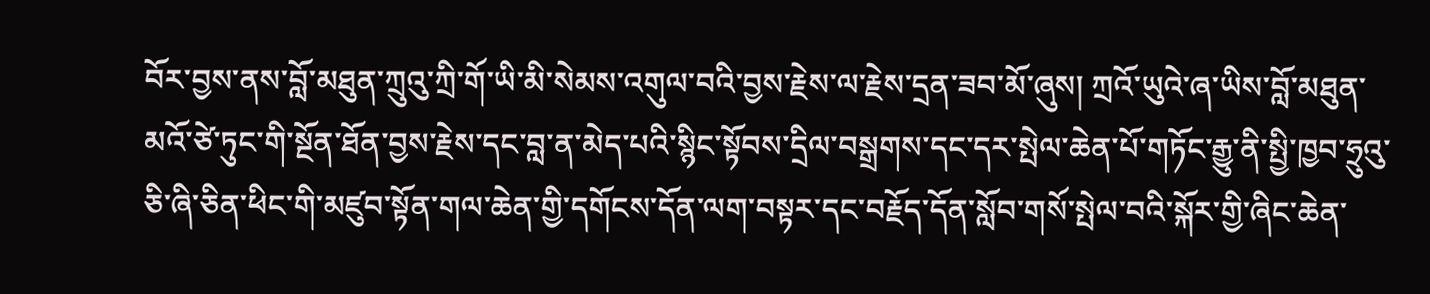བོར་བྱས་ནས་བློ་མཐུན་ཀྲུའུ་ཀྲི་གོ་ཡི་མི་སེམས་འགུལ་བའི་བྱས་རྗེས་ལ་རྗེས་དྲན་ཟབ་མོ་ཞུས། ཀྲའོ་ཡུའེ་ཞ་ཡིས་བློ་མཐུན་མའོ་ཙེ་ཏུང་གི་སྔོན་ཐོན་བྱས་རྗེས་དང་བླ་ན་མེད་པའི་སྙིང་སྟོབས་དྲིལ་བསྒྲགས་དང་དར་སྤེལ་ཆེན་པོ་གཏོང་རྒྱུ་ནི་སྤྱི་ཁྱབ་ཧྲུའུ་ཅི་ཞི་ཅིན་ཕིང་གི་མཛུབ་སྟོན་གལ་ཆེན་གྱི་དགོངས་དོན་ལག་བསྟར་དང་བརྗོད་དོན་སློབ་གསོ་སྤེལ་བའི་སྐོར་གྱི་ཞིང་ཆེན་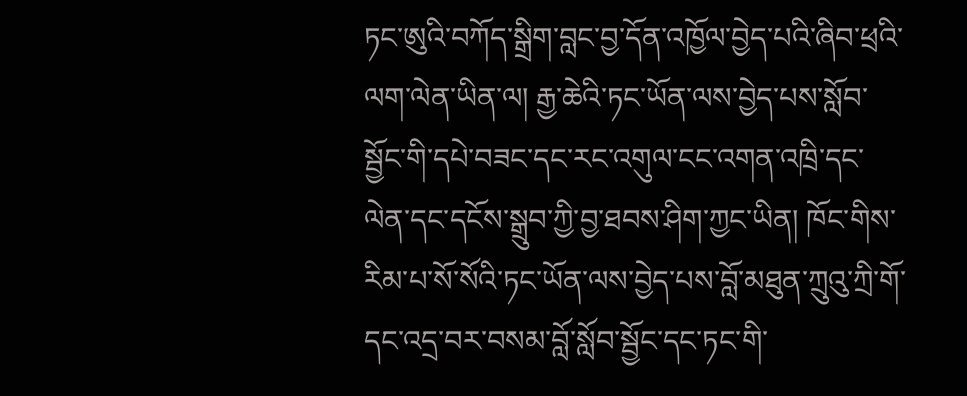ཏང་ཨུའི་བཀོད་སྒྲིག་བླང་བྱ་དོན་འཁྱོལ་བྱེད་པའི་ཞིབ་ཕྲའི་ལག་ལེན་ཡིན་ལ། རྒྱ་ཆེའི་ཏང་ཡོན་ལས་བྱེད་པས་སློབ་སྦྱོང་གི་དཔེ་བཟང་དང་རང་འགུལ་ངང་འགན་འཁྲི་དང་ལེན་དང་དངོས་སྒྲུབ་ཀྱི་བྱ་ཐབས་ཤིག་ཀྱང་ཡིན། ཁོང་གིས་རིམ་པ་སོ་སོའི་ཏང་ཡོན་ལས་བྱེད་པས་བློ་མཐུན་ཀྲུའུ་ཀྲི་གོ་དང་འདྲ་བར་བསམ་བློ་སློབ་སྦྱོང་དང་ཏང་གི་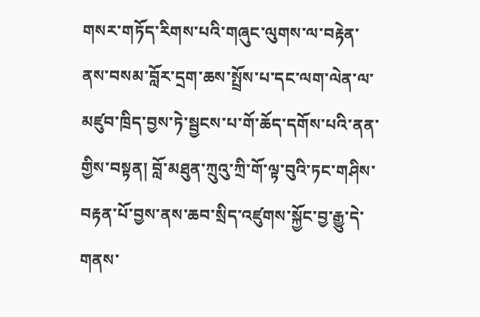གསར་གཏོད་རིགས་པའི་གཞུང་ལུགས་ལ་བརྟེན་ནས་བསམ་བློར་དྲག་ཆས་སྤྲོས་པ་དང་ལག་ལེན་ལ་མཛུབ་ཁྲིད་བྱས་ཏེ་སྦྱངས་པ་གོ་ཆོད་དགོས་པའི་ནན་གྱིས་བསྟན། བློ་མཐུན་ཀྲུའུ་ཀྲི་གོ་ལྟ་བུའི་ཏང་གཤིས་བརྟན་པོ་བྱས་ནས་ཆབ་སྲིད་འཛུགས་སྐྱོང་བྱ་རྒྱུ་དེ་གནས་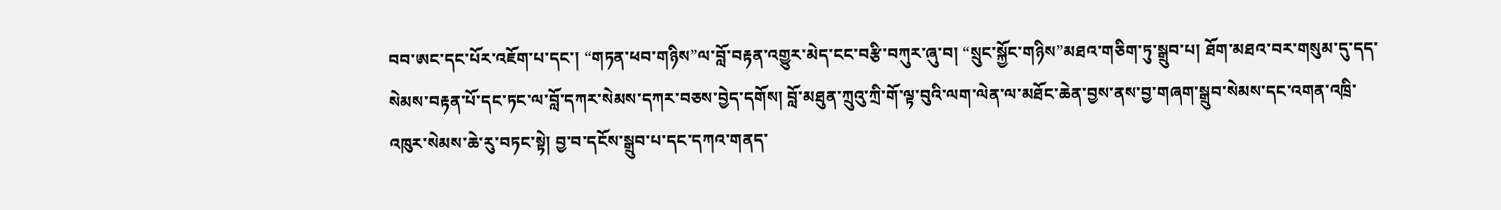བབ་ཨང་དང་པོར་འཇོག་པ་དང་། “གཏན་ཕབ་གཉིས”ལ་བློ་བརྟན་འགྱུར་མེད་ངང་བརྩི་བཀུར་ཞུ་བ། “སྲུང་སྐྱོང་གཉིས”མཐའ་གཅིག་ཏུ་སྒྲུབ་པ། ཐོག་མཐའ་བར་གསུམ་དུ་དད་སེམས་བརྟན་པོ་དང་ཏང་ལ་བློ་དཀར་སེམས་དཀར་བཅས་བྱེད་དགོས། བློ་མཐུན་ཀྲུའུ་ཀྲི་གོ་ལྟ་བུའི་ལག་ལེན་ལ་མཐོང་ཆེན་བྱས་ནས་བྱ་གཞག་སྒྲུབ་སེམས་དང་འགན་འཁྲི་འཁུར་སེམས་ཆེ་རུ་བཏང་སྟེ། བྱ་བ་དངོས་སྒྲུབ་པ་དང་དཀའ་གནད་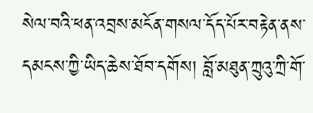སེལ་བའི་ཕན་འབྲས་མངོན་གསལ་དོད་པོར་བརྟེན་ནས་དམངས་ཀྱི་ཡིད་ཆེས་ཐོབ་དགོས། བློ་མཐུན་ཀྲུའུ་ཀྲི་གོ་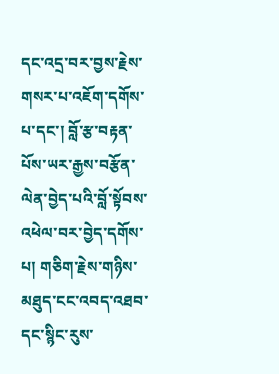དང་འདྲ་བར་བྱས་རྗེས་གསར་པ་འཇོག་དགོས་པ་དང་། བློ་རྩ་བརྟན་པོས་ཡར་རྒྱས་བརྩོན་ལེན་བྱེད་པའི་བློ་སྟོབས་འཕེལ་བར་བྱེད་དགོས་པ། གཅིག་རྗེས་གཉིས་མཐུད་ངང་འབད་འཐབ་དང་སྙིང་རུས་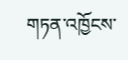གཏན་འཁྱོངས་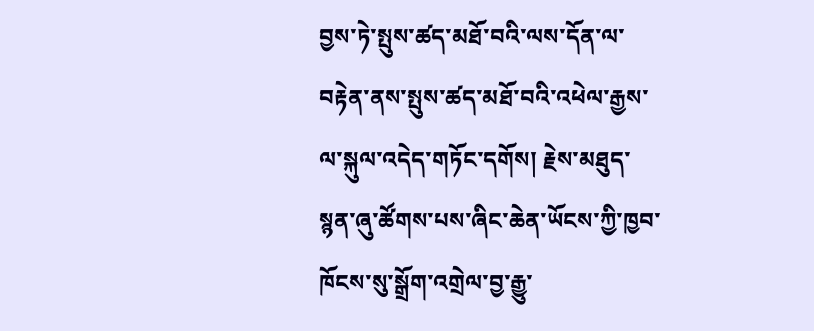བྱས་ཏེ་སྤུས་ཚད་མཐོ་བའི་ལས་དོན་ལ་བརྟེན་ནས་སྤུས་ཚད་མཐོ་བའི་འཕེལ་རྒྱས་ལ་སྐུལ་འདེད་གཏོང་དགོས། རྗེས་མཐུད་སྙན་ཞུ་ཚོགས་པས་ཞིང་ཆེན་ཡོངས་ཀྱི་ཁྱབ་ཁོངས་སུ་སྒྲོག་འགྲེལ་བྱ་རྒྱུ་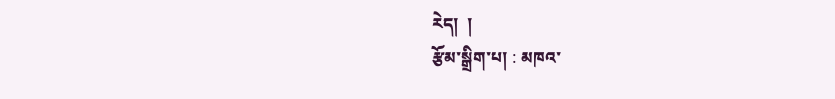རེད།  །
རྩོམ་སྒྲིག་པ། : མཁའ་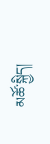མཚོ་སྐྱིད།